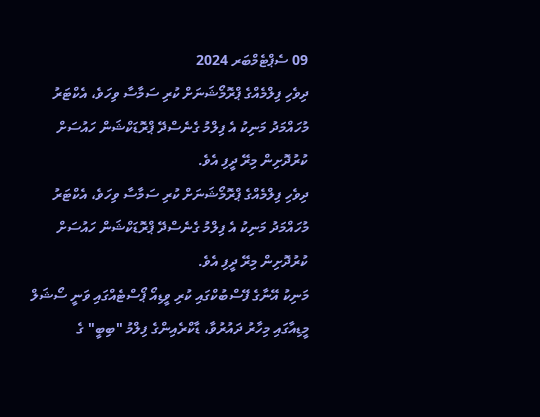09 ސެޕްޓެމްބަރ 2024
ދިވެހި ފިލްމެއްގެ ޕްރޮމޯޝަނަށް ކުރި ސަމާސާ ވިހަވެ، އެކްޓަރު މުހައްމަދު މަނިކު އެ ފިލްމު ގެނެސްދޭ ޕްރޮޑަކްޝަން ހައުސަށް ކުރުދޮށިން މިރޭ ދީފި އެވެ.
ދިވެހި ފިލްމެއްގެ ޕްރޮމޯޝަނަށް ކުރި ސަމާސާ ވިހަވެ، އެކްޓަރު މުހައްމަދު މަނިކު އެ ފިލްމު ގެނެސްދޭ ޕްރޮޑަކްޝަން ހައުސަށް ކުރުދޮށިން މިރޭ ދީފި އެވެ.
މަނިކު އޭނާގެ ފޭސްބުކްގައި ކުރި ވީޑިއޯ ޕޯސްޓެއްގައި ވަނީ ސޯޝަލް މީޑިއާގައި މިހާރު ދައުރުވާ، ޑާކްރެއިންގެ ފިލްމު "ބިބީ" ގެ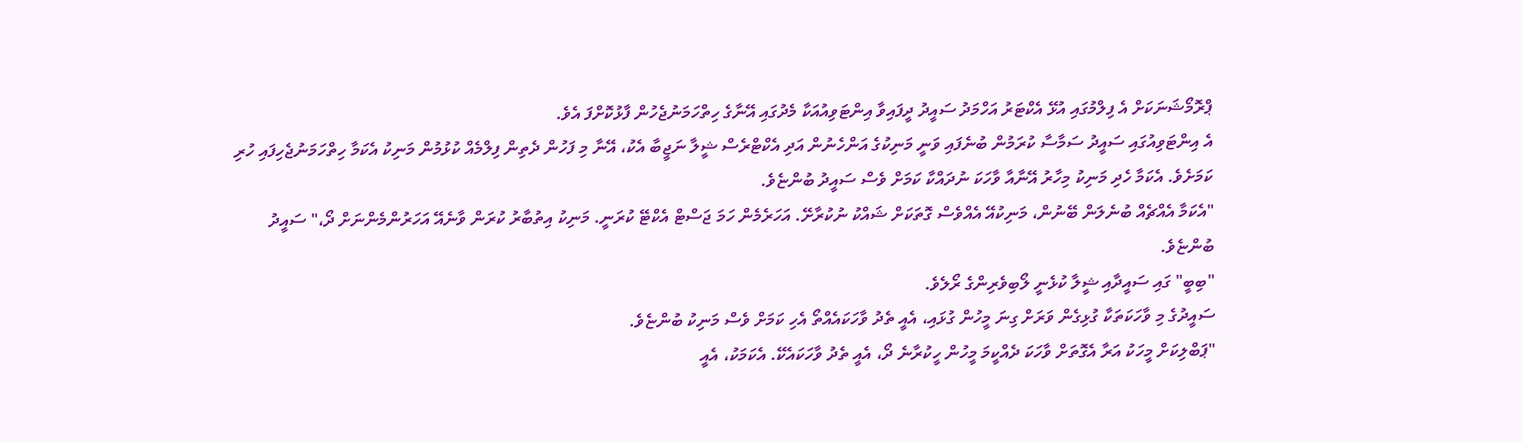ޕްރޮމޯޝަނަކަށް އެ ފިލްމުގައި އުޅޭ އެކްޓަރު އަހްމަދު ސައީދު ދީފައިވާ އިންޓަވިއުއަކާ މެދުގައި އޭނާގެ ހިތްހަމަނުޖެހުން ފާޅުކޮށްފަ އެވެ.
އެ އިންޓަވިއުގައި ސައީދު ސަމާސާ ކުރަމުން ބުނެފައި ވަނީ މަނިކުގެ އަންހެނުން އަދި އެކްޓްރެސް ޝީލާ ނަޖީބާ އެކު، އޭނާ މި ފަހުން ދެތިން ފިލްމެއް ކުޅުމުން މަނިކު އެކަމާ ހިތްހަމަނުޖެހިފައި ހުރި ކަމަށެވެ. އެކަމާ ހެދި މަނިކު މިހާރު އޭނާއާ ވާހަކަ ނުދައްކާ ކަމަށް ވެސް ސައީދު ބުންޏެވެ.
"އެކަމާ އެއްޗެއް ބުނެލަން ބޭނުން، މަނިކުއޭ އެއްވެސް ގޮތަކަށް ޝައްކު ނުކުރާށޭ. އަހަރެމެން ހަމަ ޖަސްޓް އެކްޓޭ ކުރަނީ. މަނިކު އިތުބާރު ކުރަން ވާނެއޭ އަހަރުންމެންނަށް ދޯ،" ސައީދު ބުންޏެވެ.
"ބިބީ" ގައި ސައީދާއި ޝީލާ ކުޅެނީ ލޯބިވެރިންގެ ރޯލެވެ.
ސައީދުގެ މި ވާހަކަތަކާ ގުޅިގެން ވަރަށް ގިނަ މީހުން ގުޅައި، އެއީ ތެދު ވާހަކައެއްތޯ އެހި ކަމަށް ވެސް މަނިކު ބުންޏެވެ.
"ޕަބްލިކަށް މީހަކު އަރާ އެގޮތަށް ވާހަކަ ދެއްކީމަ މީހުން ހީކުރާނެ ދޯ، އެއީ ތެދު ވާހަކައެކޭ. އެކަމަކު، އެއީ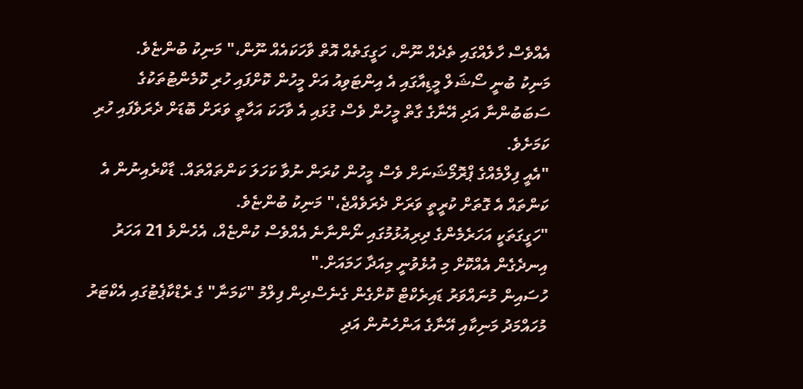އެއްވެސް ހާލެއްގައި ތެދެއް ނޫން، ހަގީގަތެއް އޮތް ވާހަކައެއް ނޫން،" މަނިކު ބުންޏެވެ.
މަނިކު ބުނީ ސޯޝަލް މީޑިއާގައި އެ އިންޓަވިއު އަށް މީހުން ކޮށްފައި ހުރި ކޮމެންޓުތަކުގެ ސަބަބުންނާ އަދި އޭނާގެ ގާތް މީހުން ވެސް ގުޅައި އެ ވާހަކަ އަހާތީ ވަރަށް ބޮޑަށް ދެރަވެފައި ހުރި ކަމަށެވެ.
"އެއީ ފިލްމެއްގެ ޕްރޮމޯޝަނަށް ވެސް މީހުން ކުރަން ނުވާ ކަހަލަ ކަންތައްތައް. ޑާކްރެއިނުން އެ ކަންތައް އެ ގޮތަށް ކުރީތީ ވަރަށް ދެރަވެއްޖެ،" މަނިކު ބުންޏެވެ.
"ހަގީގަތަކީ އަހަރެމެންގެ ދިރިއުޅުމުގައި ނޯންނާނެ އެއްވެސް ކުންޏެއް، އެހެންވެ 21 އަހަރު އިނދެގެން އެއްކޮށް މި އުޅެވުނީ މިއަދާ ހަމައަށް."
ހުސައިން މުނައްވަރު ޑައިރެކްޓް ކޮށްގެން ގެނެސްދިން ފިލްމު "ކަމަނާ" ގެ ރެޑްކާޕެޓުގައި އެކްޓަރު މުހައްމަދު މަނިކާއި އޭނާގެ އަންހެނުން އަދި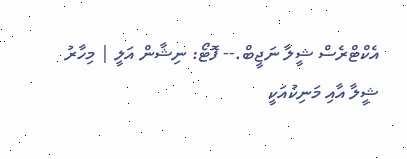އެކްޓްރެސް ޝީލާ ނަޖީބް.-- ފޮޓޯ: ނިޝާން އަލީ | މިހާރު
ޝީލާ އާއި މަނިކުއަކީ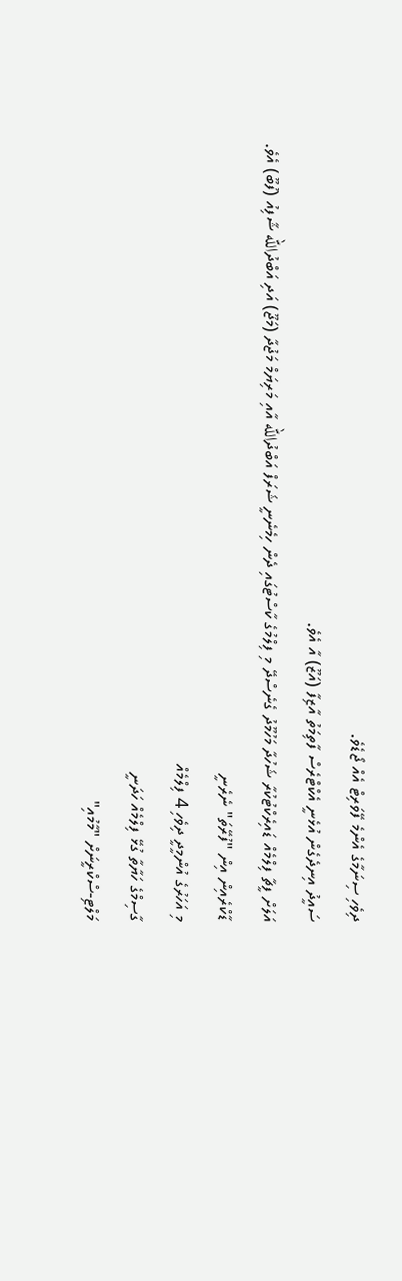ދިވެހި ސިނަމާގެ އެންމެ ފޭވަރިޓް އެއް ޖޯޑެވެ.
ސައީދު އިނދެގެން އުޅެނީ އެކްޓްރެސް ފާތިމަތު އާޒިފާ (އަޒޫ) އާ އެވެ.
އަލަށް ފީޗާ ފިލްމެއް ޑައިރެކްޓުކުރާ ޝަހުދާ މަހުމޫދު ގެނެސްދޭ މި ފިލްމުގެ ކާސްޓުގައި ދެން ހިމެނެނީ ޝަރަފް އަބްދުالله އާއި މަރިޔަމް މަޖުދާ (މަޖޫ) އަދި އަބްދުالله ޝާފިއު (ފުބޫ) އެވެ.
ޑާކްރެއިން އިން "ފުރޭތަ" ނެރެނީ
މި އަހަރުގެ އުންމީދީ ދިވެހި 4 ފިލްމެއް
ގާސިމްގެ ހަޔާތާ ގުޅޭ ފިލްމެއް ހަދަނީ
މަލްޓި-ސްކްރީނަށް "މާމުއި"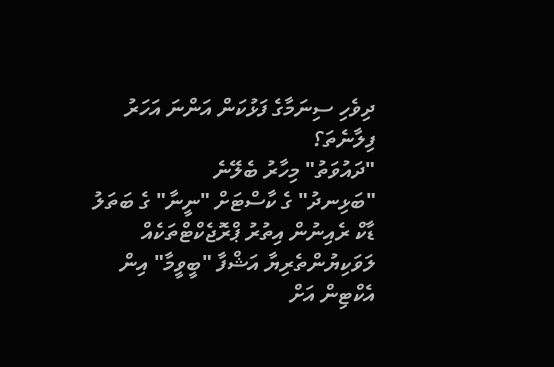ދިވެހި ސިނަމާގެ ފަޅުކަން އަންނަ އަހަރު ފިލާނެތަ؟
"ދައުވަތު" މިހާރު ބެލޭނެ
"ބަޅިނދު" ގެ ކާސްޓަށް "ނީނާ" ގެ ބަތަލު
ޑާކް ރެއިނުން އިތުރު ޕްރޮޖެކްޓްތަކެއް
ލަވަކިޔުންތެރިޔާ އަޝްފާ "ބީވީމާ" އިން އެކްޓިން އަށް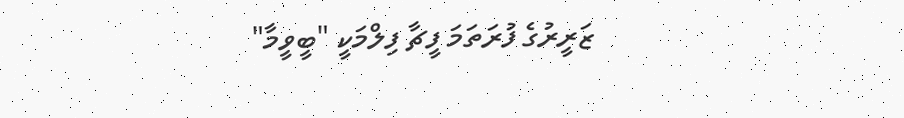ޒަރީރުގެ ފުރަތަމަ ފީޗާ ފިލްމަކީ "ބީވީމާ"